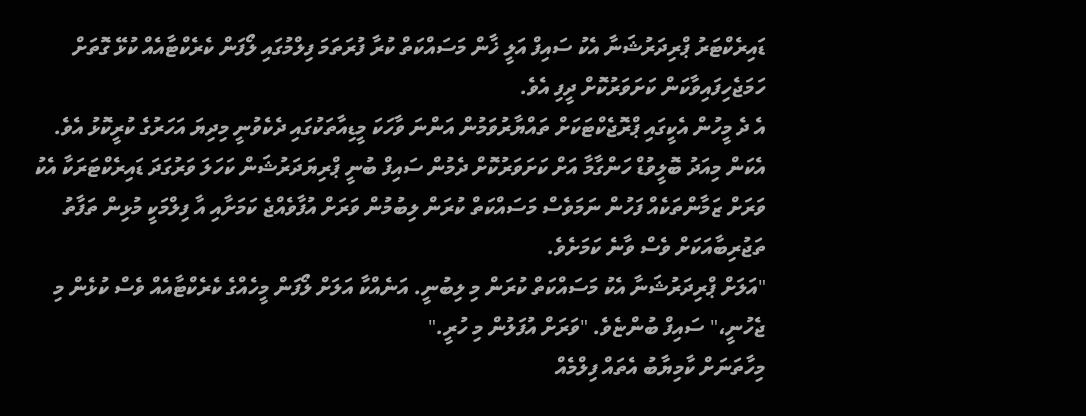ޑައިރެކްޓަރު ޕްރިދަރުޝަނާ އެކު ސައިފް އަލީ ޚާން މަސައްކަތް ކުރާ ފުރަތަމަ ފިލްމުގައި ލޯފަން ކެރެކްޓާއެއް ކުޅޭ ގޮތަށް ހަމަޖެހިފައިވާކަން ކަށަވަރުކޮށް ދީފި އެވެ.
އެ ދެ މީހުން އެކީގައި ޕްރޮޖެކްޓަކަށް ތައްޔާރުވަމުން އަންނަ ވާހަކަ މީޑިއާތަކުގައި ދެކެވުނީ މިދިޔަ އަހަރުގެ ކުރީކޮޅު އެވެ.
އެކަން މިއަދު ބޮލީވުޑް ހަންގާމާ އަށް ކަށަވަރުކޮށް ދެމުން ސައިފް ބުނީ ޕްރިޔަދަރުޝަން ކަހަލަ ވަރުގަދަ ޑައިރެކްޓަރަކާ އެކު ވަރަށް ޒަމާންތަކެއް ފަހުން ނަމަވެސް މަސައްކަތް ކުރަން ލިބުމުން ވަރަށް އުފާވެއްޖެ ކަމަށާއި އާ ފިލްމަކީ މުޅިން ތަފާތު ތަޖުރިބާއަކަށް ވެސް ވާނެ ކަމަށެވެ.
"އަލަށް ޕްރިދަރުޝަނާ އެކު މަސައްކަތް ކުރަން މި ލިބުނީ. އަނެއްކާ އަލަށް ލޯފަން މީހެއްގެ ކެރެކްޓާއެއް ވެސް ކުޅެން މި ޖެހުނީ،" ސައިފް ބުންޏެވެ. "ވަރަށް އުފަލުން މި ހުރީ."
މިހާތަނަށް ކާމިޔާބު އެތައް ފިލްމެއް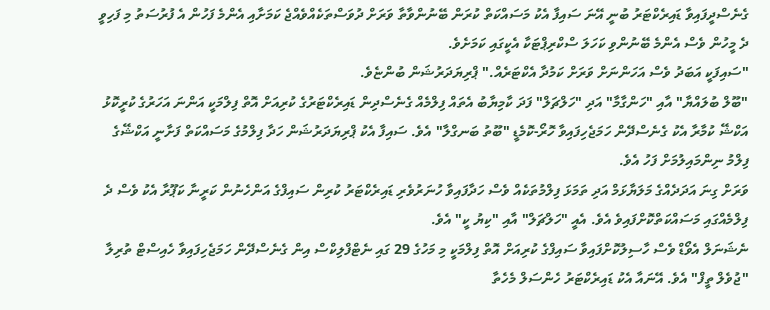ގެނެސްދީފައިވާ ޑައިރެކްޓަރު ބުނީ އޭނަ ސައިފާ އެކު މަސައްކަތް ކުރަން ބޭނުންވާތާ ވަރަށް ދުވަސްތަކެއްވެއްޖެ ކަމަށާއި އެންމެ ފަހުން އެ ފުރުސަތު މި ފަހިވީ ދެ މީހުން ވެސް އެންމެ ބޭނުންވި ކަހަލަ ސްކްރިޕްޓަކާ އެކީގައި ކަމަށެވެ.
"ސައިފަކީ އަބަދު ވެސް އަހަންނަށް ވަރަށް ކަމުދާ އެކްޓަރެއް." ޕްރިޔަދަރުޝަން ބުންޏެވެ.
"ބޫލް ބުލައްޔާ" އާއި "ހަންގާމާ" އަދި "ހަލްޗަލް" ފަދަ ކާމިޔާބު އެތައް ފިލްމެއް ގެނެސްދިން ޑައިރެކްޓަރުގެ ކުރިއަށް އޮތް ފިލްމަކީ އަންނަ އަހަރުގެ ކުރީކޮޅު އަކްޝޭ ކުމާރާ އެކު ގެނެސްދޭން ހަމަޖެހިފައިވާ ހޮރޯ-ކޮމެޑީ "ބޫތު ބަނގްލާ" އެވެ. ސައިފާ އެކު ޕްރިޔަދަރުޝަން ހަދާ ފިލްމުގެ މަސައްކަތް ފަށާނީ އަކްޝޭގެ ފިލްމު ނިންމައިލުމަށް ފަހު އެވެ.
ވަރަށް ގިނަ އަދަދެއްގެ މަލަޔާޅަމް އަދި ތަމަޅަ ފިލްމުތަކެއް ވެސް ހަދާފައިވާ ހުނަރުވެރި ޑައިރެކްޓަރު ކުރިން ސައިފްގެ އަންހެނުން ކަރީނާ ކަޕޫރާ އެކު ވެސް ދެ ފިލްމެއްގައި މަސައްކަތްކޮށްފައިވެ އެވެ. އެއީ "ހަލްޗަލް" އާއި "ކިޔު ކީ" އެވެ.
ނެޝަނަލް އެވޯޑް ވެސް ހާސިލުކޮށްފައިވާ ސައިފްގެ ކުރިއަށް އޮތް ފިލްމަކީ މި މަހުގެ 29 ގައި ނެޓްފްލިކްސް އިން ގެނެސްދޭން ހަމަޖެހިފައިވާ ހެއިސްޓް ތުރިލާ "ޖުވެލް ތީފް" އެވެ. އޭނައާ އެކު ޑައިރެކްޓަރު ހެންސަލް މެހެތާ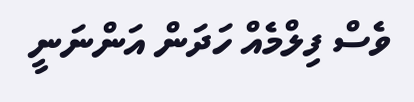ވެސް ފިލްމެއް ހަދަން އަންނަނީ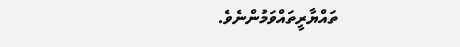ތައްޔާރީތައްވަމުންނެވެ.